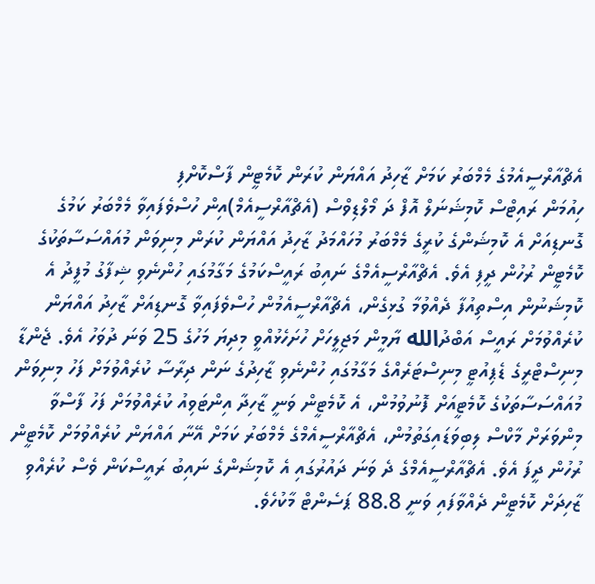އެޗްއާރްސީއެމުގެ މެމްބަރު ކަމަށް ޒާހިދު އައްޔަން ކުރަން ކޮމެޓީން ފާސްކޮށްފި
ހިއުމަން ރައިޓްސް ކޮމިޝަނަލް އޮފް ދަ މޯލްޑިވްސް (އެޗްއާރްސީއެމް)އިން ހުސްވެފައިވާ މެމްބަރު ކަމުގެ ގޮނޑިއަށް އެ ކޮމިޝަންގެ ކުރީގެ މެމްބަރު މުހައްމަދު ޒާހިދު އައްޔަން ކުރަން މިނިވަން މުއައްސަސާތަކުގެ ކޮމެޓީން ރުހުން ދީފި އެވެ. އެޗްއާރްސީއެމްގެ ނައިބު ރައީސްކަމުގެ މަގާމުގައި ހުންނެވި ޝިފާގު މުފީދު އެ ކޮމިޝަނުން އިސްތިއުފާ ދެއްވުމާ ގުޅިގެން، އެޗްއާރްސީއެމުން ހުސްވެފައިވާ ގޮނޑިއަށް ޒާހިދު އައްޔަން ކުރެއްވުމަށް ރައީސް އަބްދުالله ޔާމީން މަޖިލީހަށް ހުށަހެޅުއްވީ މިދިޔަ މަހުގެ 25 ވަނަ ދުވަހު އެވެ. ޖެންޑާ މިނިސްޓްރީގެ ޑެޕިއުޓީ މިނިސްޓަރެއްގެ މަގާމުގައި ހުންނެވި ޒާހިދުގެ ނަން ދިރާސާ ކުރެއްވުމަށް ފަހު މިނިވަން މުއައްސަސާތަކުގެ ކޮމެޓީއަށް ފޮނުވުމުން، އެ ކޮމެޓީން ވަނީ ޒާހިދާ އިންޓަވިއު ކުރެއްވުމަށް ފަހު ފާސްވާ މިންވަރަށް މާކްސް ލިބިވަޑައިގަތުމުން، އެޗްއާރްސީއެމްގެ މެމްބަރު ކަމަށް އޭނާ އައްޔަން ކުރެއްވުމަށް ކޮމެޓީން ރުހުން ދީފަ އެވެ. އެޗްއާރްސީއެމްގެ ދެ ވަނަ ދައުރުގައި އެ ކޮމިޝަންގެ ނައިބު ރައީސްކަން ވެސް ކުރެއްވި ޒާހިދަށް ކޮމެޓީން ދެއްވާފައި ވަނީ 88.8 ޕަސެންޓް މާކުހެވެ.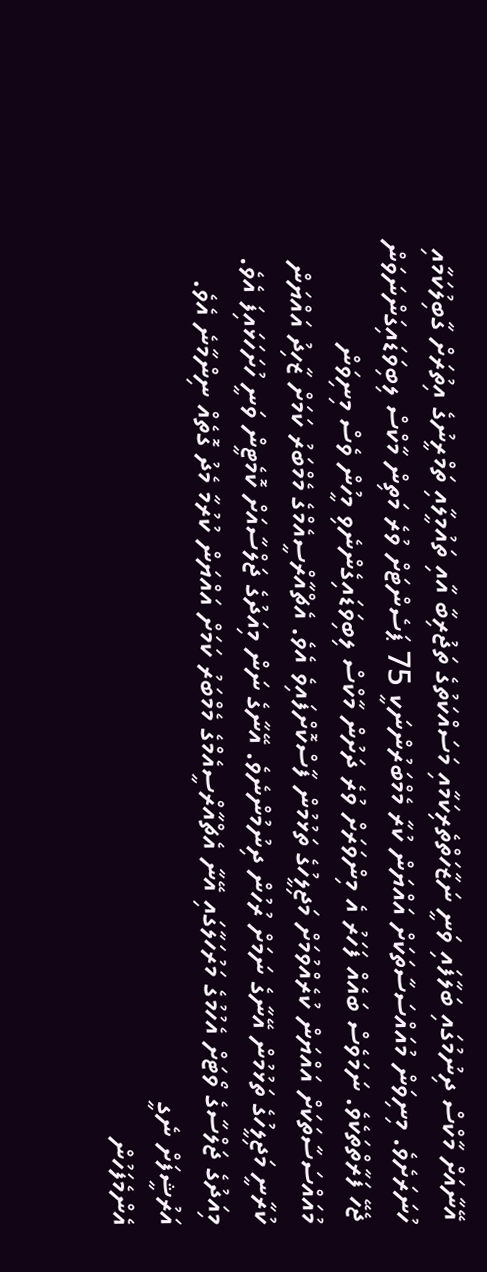އޭނާއަށް މާކްސް ދިނުމުގައި ބަލާފައި ވަނީ ނަޒާހަތްތެރިކަމާއި މަސައްކަތުގެ ތަޖުރިބާ އާއި ތައުމީލާއި ތަމްރީނުގެ އިތުރަށް ގާބިލުކަމާއި ހުނަރަށެވެ. މިނިވަން މުއައްސަސާތަކަށް އައްޔަން ކުރާ މެމްބަރުންނަކީ 75 ޕަސެންޓަށް ވުރެ މަތިން މާކްސް ލިބިވަޑައިގަންނަވަން ޖެހޭ ފަރާތްތަކެވެ. ނަމަވެސް ބައެއް ފަހަރު އެ މިންވަރަށް ވުރެ ދަށުން މާކްސް ލިބިވަޑައިގެންނެވި މީހުން ވެސް މިނިވަން މުއައްސަސާތަކަށް އައްޔަން ކުރެއްވުމަށް މަޖިލީހުގެ ތަޅުމުން ފާސްކޮށްފައިވެ އެވެ. އެޗްއާރްސީއެމްގެ މެމްބަރު ކަމަށް ޒާހިދު އައްޔަން ކުރާނީ މަޖިލީހުގެ ތަޅުމުން އޭނާގެ ނަމަށް ރުހުން ދިނުމުންނެވެ. އޭނާގެ ނަން މިއަދުގެ ޖަލްސާއަށް ކޮމެޓީން ވަނީ ހުށަހަޅައިފަ އެވެ. މިއަދުގެ ޖަލްސާގެ ވޯޓަށް އެހުމުގެ މަރުހަލާގައި އޭނާ އެޗްއާރްސީއެމްގެ މެމްބަރު ކަމަށް އައްޔަން ކުރުމާ މެދު ގޮތެއް ނިންމާނެ އެވެ.
އަރުޝީފަށް ނެގީ
އެންމެފަހުން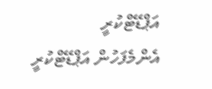އަޕްޑޭޓްކުރީ
އެންމެފަހުން އަޕްޑޭޓްކުރީ